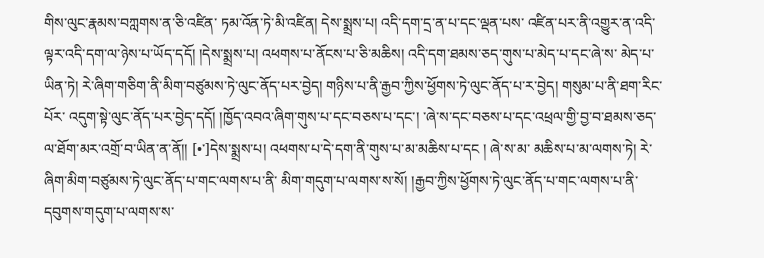གིས་ལུང་རྣམས་བཀླགས་ན་ཅི་འཛིན་ ཏམ་འོན་ཏེ་མི་འཛིན། དེས་སྨྲས་པ། འདི་དག་དྲ་ན་པ་དང་ལྡན་པས་ འཛིན་པར་ནི་འགྱུར་ན་འདི་ལྟར་འདི་དག་ལ་ཉེས་པ་ཡོད་དདོ། །དེས་སྨྲས་པ། འཕགས་པ་ནོངས་པ་ཅི་མཆིས། འདི་དག་ཐམས་ཅད་གུས་པ་མེད་པ་དང་ཞེ་ས་ མེད་པ་ཡིན་ཏེ། རེ་ཞིག་གཅིག་ནི་མིག་བཙུམས་ཏེ་ལུང་ནོད་པར་བྱེད། གཉིས་པ་ནི་རྒྱབ་ཀྱིས་ཕྱོགས་ཏེ་ལུང་ནོད་པ་ར་བྱེད། གསུམ་པ་ནི་ཐག་རིང་པོར་ འདུག་སྟེ་ལུང་ནོད་པར་བྱེད་དདོ། །ཁྱོད་འབའ་ཞིག་གུས་པ་དང་བཅས་པ་དང་། ་ཞེ་ས་དང་བཅས་པ་དང་འཕྲལ་གྱི་བྱ་བ་ཐམས་ཅད་ལ་ཐོག་མར་འགྲོ་བ་ཡིན་ན་ནོ།། [•་]དེས་སྨྲས་པ། འཕགས་པ་དེ་དག་ནི་གུས་པ་མ་མཆིས་པ་དང ། ཞེ་ས་མ་ མཆིས་པ་མ་ལགས་ཏེ། རེ་ཞིག་མིག་བཙུམས་ཏེ་ལུང་ནོད་པ་གང་ལགས་པ་ནི་ མིག་གདུག་པ་ལགས་ས་སོ། །རྒྱབ་ཀྱིས་ཕྱོགས་ཏེ་ལུང་ནོད་པ་གང་ལགས་པ་ནི་ དབུགས་གདུག་པ་ལགས་ས་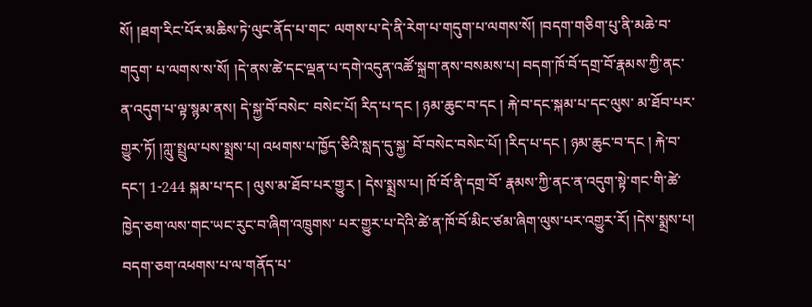སོ། །ཐག་རིང་པོར་མཆིས་ཏེ་ལུང་ནོད་པ་གང་ ལགས་པ་དེ་ནི་རེག་པ་གདུག་པ་ལགས་སོ། །བདག་གཅིག་པུ་ནི་མཆེ་བ་གདུག་ པ་ལགས་ས་སོ། །དེ་ནས་ཚེ་དང་ལྡན་པ་དགེ་འདུན་འཚོ་སྐྲག་ནས་བསམས་པ། བདག་ཁོ་བོ་དགྲ་བོ་རྣམས་ཀྱི་ནང་ན་འདུག་པ་ལྟ་སྙམ་ནས། དེ་སྐྱ་བོ་བསེང་ བསེང་པོ། རིད་པ་དང ། ཉམ་ཆུང་བ་དང ། རྐེ་བ་དང་སྐམ་པ་དང་ལུས་ མ་ཐོབ་པར་གྱུར་ཏོ། །ཀླུ་སྤྲུལ་པས་སྨྲས་པ། འཕགས་པ་ཁྱོད་ཅིའི་སླད་དུ་སྐྱ་ བོ་བསེང་བསེང་པོ། །རིད་པ་དང ། ཉམ་ཆུང་བ་དང ། རྐེ་བ་དང་། 1-244 སྐམ་པ་དང ། ལུས་མ་ཐོབ་པར་གྱུར ། དེས་སྨྲས་པ། ཁོ་བོ་ནི་དགྲ་བོ་ རྣམས་ཀྱི་ནང་ན་འདུག་སྟེ་གང་གི་ཚེ་ཁྱེད་ཅག་ལས་གང་ཡང་རུང་བ་ཞིག་འཁྲུགས་ པར་གྱུར་པ་དེའི་ཚེ་ན་ཁོ་བོ་མིང་ཙམ་ཞིག་ལུས་པར་འགྱུར་རོ། །དེས་སྨྲས་པ། བདག་ཅག་འཕགས་པ་ལ་གནོད་པ་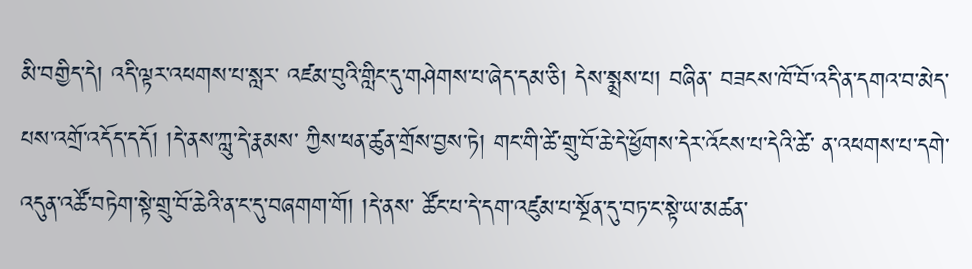མི་བགྱིད་དེ། འདི་ལྟར་འཕགས་པ་སླར་ འཛམ་བུའི་གླིང་དུ་གཤེགས་པ་ཞེད་དམ་ཅི། དེས་སྨྲས་པ། བཞིན་ བཟངས་ཁོ་བོ་འདི་ན་དགའ་བ་མེད་པས་འགྲོ་འདོད་དདོ། །དེ་ནས་ཀླུ་དེ་རྣམས་ ཀྱིས་ཕན་ཚུན་གྲོས་བྱས་ཏེ། གང་གི་ཚེ་གྲུ་བོ་ཆེ་དེ་ཕྱོགས་དེར་འོངས་པ་དེའི་ཚེ་ ན་འཕགས་པ་དགེ་འདུན་འཚོ་བཏེག་སྟེ་གྲུ་བོ་ཆེའི་ན་ང་དུ་བཞགག་གོ། །དེ་ནས་ ཚོང་པ་དེ་དག་འཛུམ་པ་སྔོན་དུ་བཏ་ང་སྟེ་ཡ་མཚན་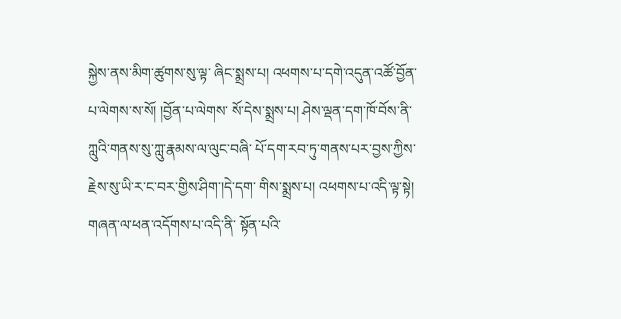སྐྱེས་ནས་མིག་ཚུགས་སུ་ལྟ་ ཞིང་སྨྲས་པ། འཕགས་པ་དགེ་འདུན་འཚོ་བྱོན་པ་ལེགས་ས་སོ། །བྱོན་པ་ལེགས་ སོ་དེས་སྨྲས་པ། ཤེས་ལྡན་དག་ཁོ་བོས་ནི་ཀླུའི་གནས་སུ་ཀླུ་རྣམས་ལ་ལུང་བཞི་ པོ་དག་རབ་ཏུ་གནས་པར་བྱས་ཀྱིས་རྗེས་སུ་ཡི་ར་ང་བར་གྱིས་ཤིག་།དེ་དག་ གིས་སྨྲས་པ། འཕགས་པ་འདི་ལྟ་སྟེ། གཞན་ལ་ཕན་འདོགས་པ་འདི་ནི་ སྟོན་པའི་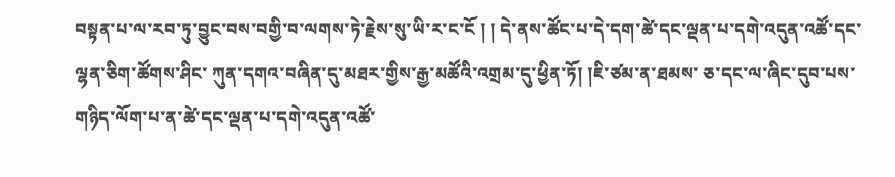བསྟན་པ་ལ་རབ་ཏུ་བྱུང་བས་བགྱི་བ་ལགས་ཏེ་རྗེས་སུ་ཡི་ར་ང་ངོ ། ། དེ་ནས་ཚོང་པ་དེ་དག་ཚེ་དང་ལྡན་པ་དགེ་འདུན་འཚོ་དང་ལྷན་ཅིག་ཚོགས་ཤིང་ ཀུན་དགའ་བཞིན་དུ་མཐར་གྱིས་རྒྱ་མཚོའི་འགྲམ་དུ་ཕྱིན་ཏོ། །ཇི་ཙམ་ན་ཐམས་ ཅ་དང་ལ་ཞིང་དུབ་པས་གཉིད་ལོག་པ་ན་ཚེ་དང་ལྡན་པ་དགེ་འདུན་འཚོ་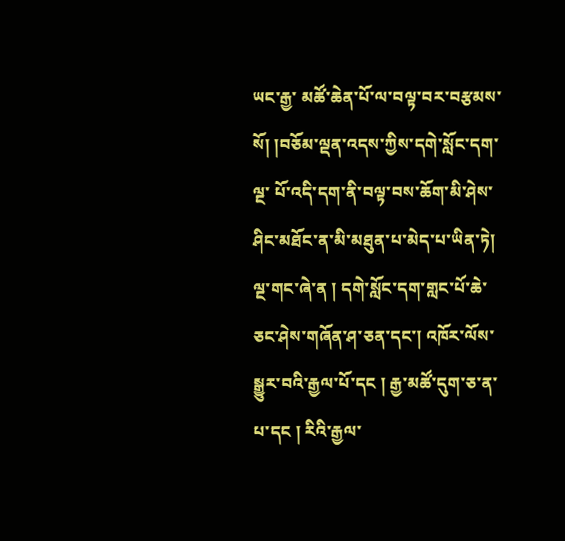ཡང་རྒྱ་ མཚོ་ཆེན་པོ་ལ་བལྟ་བར་བརྩམས་སོ། །བཅོམ་ལྡན་འདས་ཀྱིས་དགེ་སློང་དག་ལྔ་ པོ་འདི་དག་ནི་བལྟ་བས་ཆོག་མི་ཤེས་ཤིང་མཐོང་ན་མི་མཐུན་པ་མེད་པ་ཡིན་ཏེ། ལྔ་གང་ཞེ་ན ། དགེ་སློང་དག་གླང་པོ་ཆེ་ཅང་ཤེས་གཞོན་ཤ་ཅན་དང་། འཁོར་ལོས་སྒྱུར་བའི་རྒྱལ་པོ་དང ། རྒྱ་མཚོ་དུག་ཅ་ན་པ་དང ། རིའི་རྒྱལ་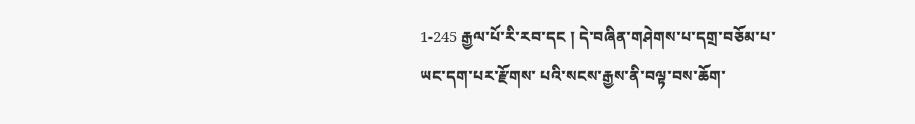1-245 རྒྱལ་པོ་རི་རབ་དང ། དེ་བཞིན་གཤེགས་པ་དགྲ་བཅོམ་པ་ཡང་དག་པར་རྫོགས་ པའི་སངས་རྒྱས་ནི་བལྟ་བས་ཆོག་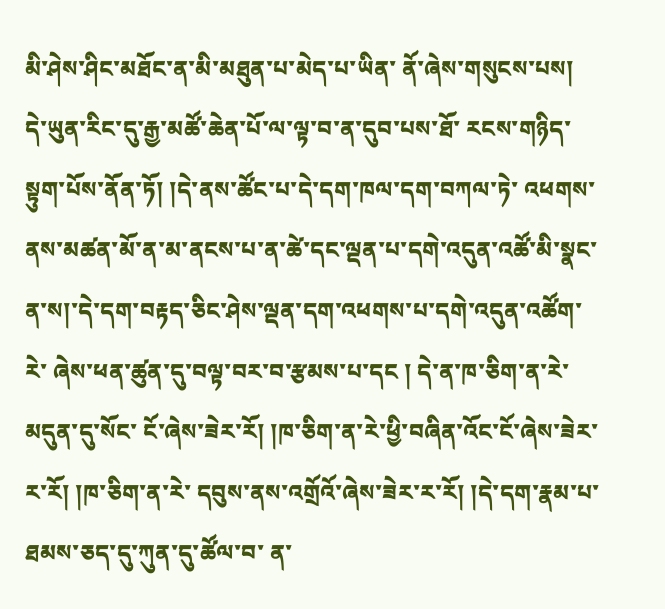མི་ཤེས་ཤིང་མཐོང་ན་མི་མཐུན་པ་མེད་པ་ཡིན་ ནོ་ཞེས་གསུངས་པས། དེ་ཡུན་རིང་དུ་རྒྱ་མཚོ་ཆེན་པོ་ལ་ལྟ་བ་ན་དུབ་པས་ཐོ་ རངས་གཉིད་སྟུག་པོས་ནོན་ཏོ། །དེ་ནས་ཚོང་པ་དེ་དག་ཁལ་དག་བཀལ་ཏེ་ འཕགས་ནས་མཚན་མོ་ན་མ་ནངས་པ་ན་ཚེ་དང་ལྡན་པ་དགེ་འདུན་འཚོ་མི་སྣང་ ན་ས།་དེ་དག་བརྟད་ཅིང་ཤེས་ལྡན་དག་འཕགས་པ་དགེ་འདུན་འཚོག་རེ་ ཞེས་ཕན་ཚུན་དུ་བལྟ་བར་བ་རྩམས་པ་དང ། དེ་ན་ཁ་ཅིག་ན་རེ་མདུན་དུ་སོང་ ངོ་ཞེས་ཟེར་རོ། །ཁ་ཅིག་ན་རེ་ཕྱི་བཞིན་འོང་ངོ་ཞེས་ཟེར་ར་རོ། །ཁ་ཅིག་ན་རེ་ དབུས་ནས་འགྲོའོ་ཞེས་ཟེར་ར་རོ། །དེ་དག་རྣམ་པ་ཐམས་ཅད་དུ་ཀུན་དུ་ཚོལ་བ་ ན་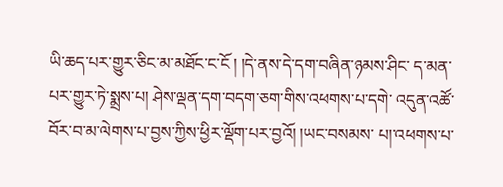ཡི་ཆད་པར་གྱུར་ཅིང་མ་མཐོང་ང་ངོ ། །དེ་ནས་དེ་དག་བཞིན་ཉམས་ཤིང་ ད་མན་པར་གྱུར་ཏེ་སྨྲས་པ། ཤེས་ལྡན་དག་བདག་ཅག་གིས་འཕགས་པ་དགེ་ འདུན་འཚོ་བོར་བ་མ་ལེགས་པ་བྱས་ཀྱིས་ཕྱིར་ལྡོག་པར་བྱའོ། །ཡང་བསམས་ པ།་འཕགས་པ་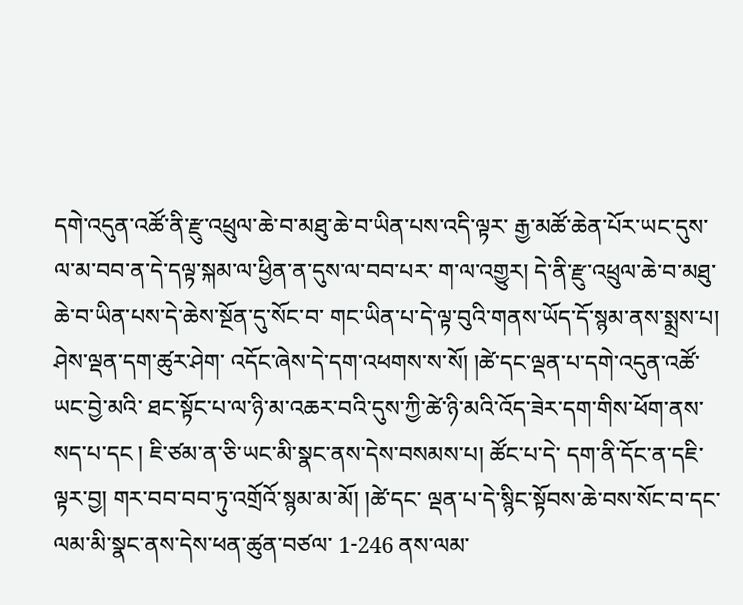དགེ་འདུན་འཚོ་ནི་རྫུ་འཕྲུལ་ཆེ་བ་མཐུ་ཆེ་བ་ཡིན་པས་འདི་ལྟར་ རྒྱ་མཚོ་ཆེན་པོར་ཡང་དུས་ལ་མ་བབ་ན་དེ་དལྟ་སྐམ་ལ་ཕྱིན་ན་དུས་ལ་བབ་པར་ ག་ལ་འགྱུར། དེ་ནི་རྫུ་འཕྲུལ་ཆེ་བ་མཐུ་ཆེ་བ་ཡིན་པས་དེ་ཆེས་སྔོན་དུ་སོང་བ་ གང་ཡིན་པ་དེ་ལྟ་བུའི་གནས་ཡོད་དོ་སྙམ་ནས་སྨྲས་པ། ཤེས་ལྡན་དག་ཚུར་ཤེག་ འདོང་ཞེས་དེ་དག་འཕགས་ས་སོ། །ཚེ་དང་ལྡན་པ་དགེ་འདུན་འཚོ་ཡང་བྱེ་མའི་ ཐང་སྟོང་པ་ལ་ཉི་མ་འཆར་བའི་དུས་ཀྱི་ཚེ་ཉི་མའི་འོད་ཟེར་དག་གིས་ཕོག་ནས་ སད་པ་དང ། ཇི་ཙམ་ན་ཅི་ཡང་མི་སྣང་ནས་དེས་བསམས་པ། ཚོང་པ་དེ་ དག་ནི་དོང་ན་དཇི་ལྟར་བྱ། གར་བབ་བབ་ཏུ་འགྲོའོ་སྙམ་མ་མོ། །ཚེ་དང་ ལྡན་པ་དེ་སྙིང་སྟོབས་ཆེ་བས་སོང་བ་དང་ལམ་མི་སྣང་ནས་དེས་ཕན་ཚུན་བཙལ་ 1-246 ནས་ལམ་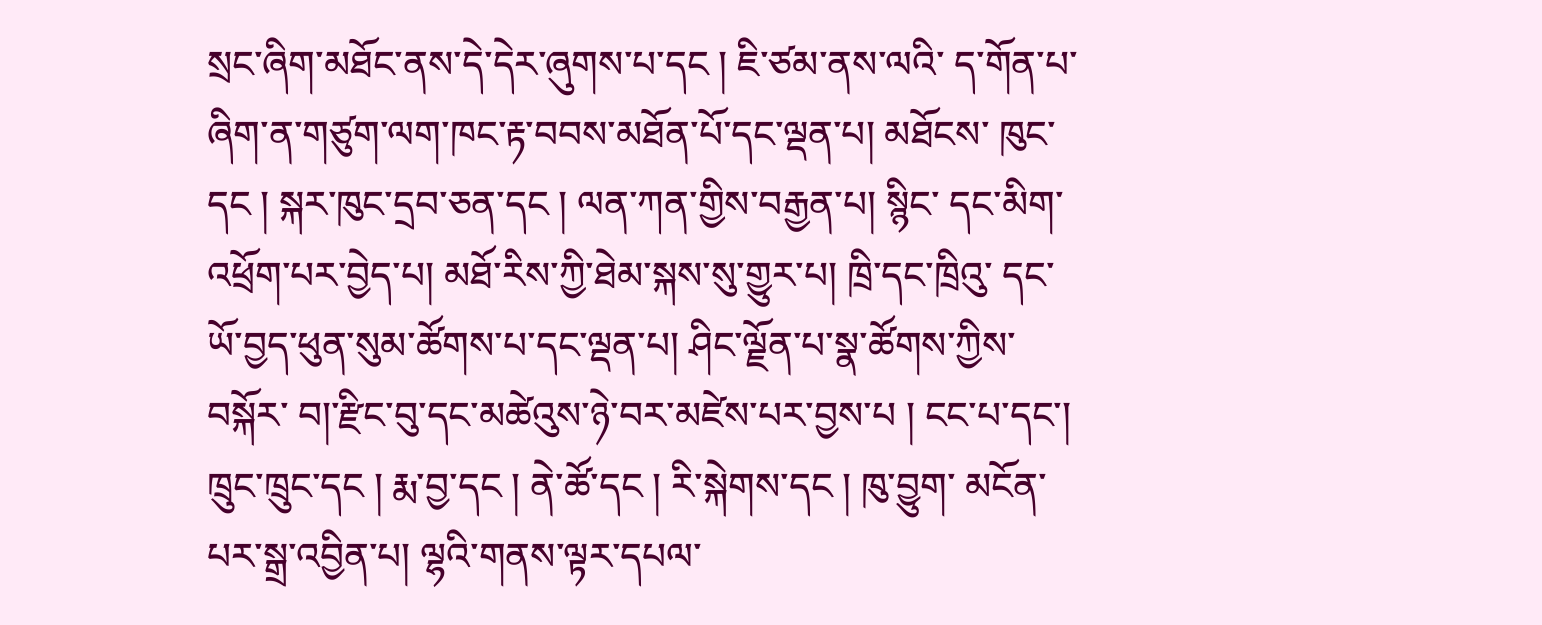སྲང་ཞིག་མཐོང་ནས་དེ་དེར་ཞུགས་པ་དང ། ཇི་ཙམ་ནས་ལའི་ ད་གོན་པ་ཞིག་ན་གཙུག་ལག་ཁང་རྟ་བབས་མཐོན་པོ་དང་ལྡན་པ། མཐོངས་ ཁུང་དང ། སྐར་ཁུང་དྲབ་ཅན་དང ། ལན་ཀན་གྱིས་བརྒྱན་པ། སྙིང་ དང་མིག་འཕྲོག་པར་བྱེད་པ། མཐོ་རིས་ཀྱི་ཐེམ་སྐས་སུ་གྱུར་པ། ཁྲི་དང་ཁྲིའུ་ དང་ཡོ་བྱད་ཕུན་སུམ་ཚོགས་པ་དང་ལྡན་པ། ཤིང་ལྗོན་པ་སྣ་ཚོགས་ཀྱིས་བསྐོར་ བ།་རྫིང་བུ་དང་མཚེའུས་ཉེ་བར་མཛེས་པར་བྱས་པ ། ངང་པ་དང་། ཁྲུང་ཁྲུང་དང ། རྨ་བྱ་དང ། ནེ་ཚོ་དང ། རི་སྐེགས་དང ། ཁུ་བྱུག་ མངོན་པར་སྒྲ་འབྱིན་པ། ལྷའི་གནས་ལྟར་དཔལ་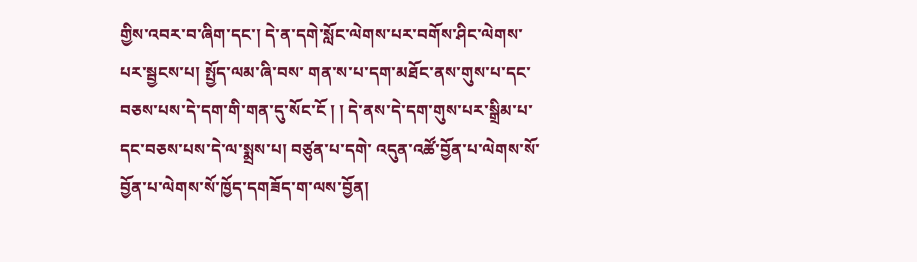གྱིས་འབར་བ་ཞིག་དང་། དེ་ན་དགེ་སློང་ལེགས་པར་བགོས་ཤིང་ལེགས་པར་སྦྱངས་པ། སྤྱོད་ལམ་ཞི་བས་ གན་ས་པ་དག་མཐོང་ནས་གུས་པ་དང་བཅས་པས་དེ་དག་གི་གན་དུ་སོང་ངོ ། ། དེ་ནས་དེ་དག་གུས་པར་སྒྲིམ་པ་དང་བཅས་པས་དེ་ལ་སྨྲས་པ། བཙུན་པ་དགེ་ འདུན་འཚོ་བྱོན་པ་ལེགས་སོ་བྱོན་པ་ལེགས་སོ་ཁྱོད་དགཟོད་ག་ལས་བྱོན།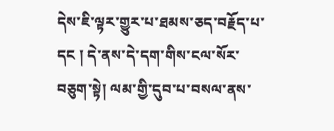དེས་ཇི་ལྟར་གྱུར་པ་ཐམས་ཅད་བརྗོད་པ་དང ། དེ་ནས་དེ་དག་གིས་ངལ་སོར་ བཅུག་སྟེ། ལམ་གྱི་དུབ་པ་བསལ་ནས་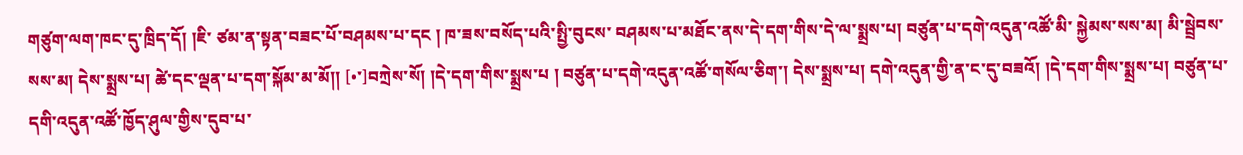གཙུག་ལག་ཁང་དུ་ཁྲིད་དོ། །ཇི་ ཙམ་ན་སྟན་བཟང་པོ་བཤམས་པ་དང ། ཁ་ཟས་བསོད་པའི་སྤྱི་བུངས་ བཤམས་པ་མཐོང་ནས་དེ་དག་གིས་དེ་ལ་སྨྲས་པ། བཙུན་པ་དགེ་འདུན་འཚོ་མི་ སྐྱེམས་སས་མ། མི་སྦྲེབས་སས་མ། དེས་སྨྲས་པ། ཚེ་དང་ལྡན་པ་དག་སྐོམ་མ་མོ།། [•་]བཀྲེས་སོ། །དེ་དག་གིས་སྨྲས་པ ། བཙུན་པ་དགེ་འདུན་འཚོ་གསོལ་ཅིག་། དེས་སྨྲས་པ། དགེ་འདུན་གྱི་ན་ང་དུ་བཟའོ། །དེ་དག་གིས་སྨྲས་པ། བཙུན་པ་དགི་འདུན་འཚོ་ཁྱོད་ཤུལ་གྱིས་དུབ་པ་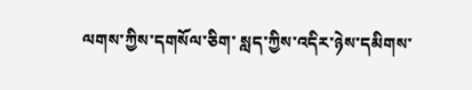ལགས་ཀྱིས་དགསོལ་ཅིག་ སླད་ཀྱིས་འདིར་ཉེས་དམིགས་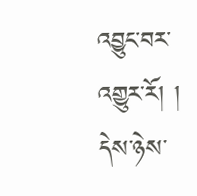འབྱུང་བར་འགྱུར་རོ། ། དེས་ཉེས་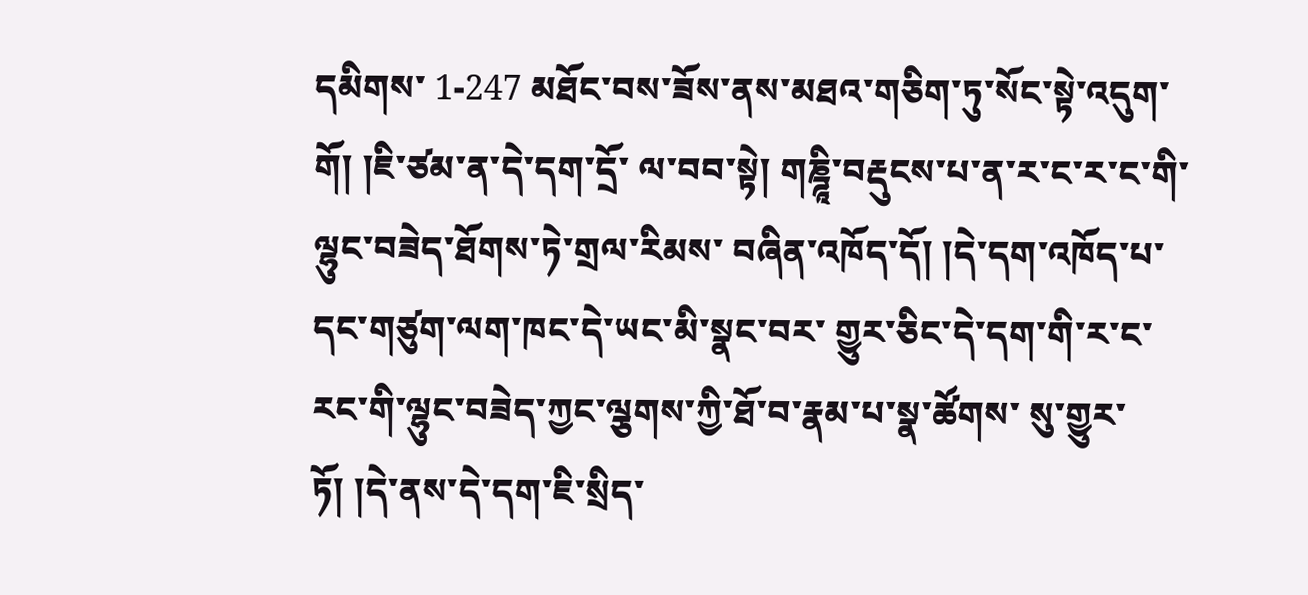དམིགས་ 1-247 མཐོང་བས་ཟོས་ནས་མཐའ་གཅིག་ཏུ་སོང་སྟེ་འདུག་གོ། །ཇི་ཙམ་ན་དེ་དག་དྲོ་ ལ་བབ་སྟེ། གཎྜཱི་བརྡུངས་པ་ན་ར་ང་ར་ང་གི་ལྷུང་བཟེད་ཐོགས་ཏེ་གྲལ་རིམས་ བཞིན་འཁོད་དོ། །དེ་དག་འཁོད་པ་དང་གཙུག་ལག་ཁང་དེ་ཡང་མི་སྣང་བར་ གྱུར་ཅིང་དེ་དག་གི་ར་ང་རང་གི་ལྷུང་བཟེད་ཀྱང་ལྕགས་ཀྱི་ཐོ་བ་རྣམ་པ་སྣ་ཚོགས་ སུ་གྱུར་ཏོ། །དེ་ནས་དེ་དག་ཇི་སྲིད་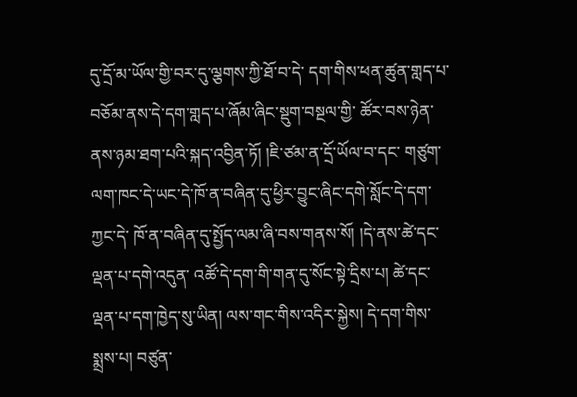དུ་དྲོ་མ་ཡོལ་གྱི་བར་དུ་ལྕགས་ཀྱི་ཐོ་བ་དེ་ དག་གིས་ཕན་ཚུན་གླད་པ་བཅོམ་ནས་དེ་དག་གླད་པ་ཞོམ་ཞིང་སྡུག་བསྔལ་གྱི་ ཚོར་བས་ཉེན་ནས་ཉམ་ཐག་པའི་སྐད་འབྱིན་ཏོ། །ཇི་ཙམ་ན་དྲོ་ཡོལ་བ་དང་ གཙུག་ལག་ཁང་དེ་ཡང་དེ་ཁོ་ན་བཞིན་དུ་ཕྱིར་བྱུང་ཞིང་དགེ་སློང་དེ་དག་ཀྱང་དེ་ ཁོ་ན་བཞིན་དུ་སྤྱོད་ལམ་ཞི་བས་གནས་སོ། །དེ་ནས་ཚེ་དང་ལྡན་པ་དགེ་འདུན་ འཚོ་དེ་དག་གི་གན་དུ་སོང་སྟེ་དྲིས་པ། ཚེ་དང་ལྡན་པ་དག་ཁྱེད་སུ་ཡིན། ལས་གང་གིས་འདིར་སྐྱེས། དེ་དག་གིས་སྨྲས་པ། བཙུན་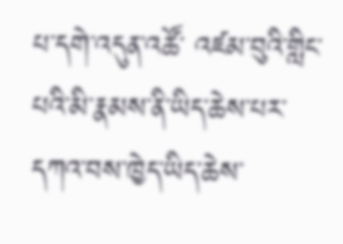པ་དགེ་འདུན་འཚོ་ འཛམ་བུའི་གླིང་པའི་མི་རྣམས་ནི་ཡིད་ཆེས་པར་དཀའ་བས་ཁྱེད་ཡིད་ཆེས་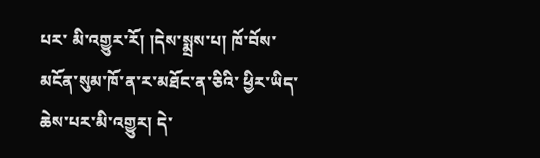པར་ མི་འགྱུར་རོ། །དེས་སྨྲས་པ། ཁོ་བོས་མངོན་སུམ་ཁོ་ན་ར་མཐོང་ན་ཅིའི་ ཕྱིར་ཡིད་ཆེས་པར་མི་འགྱུར། དེ་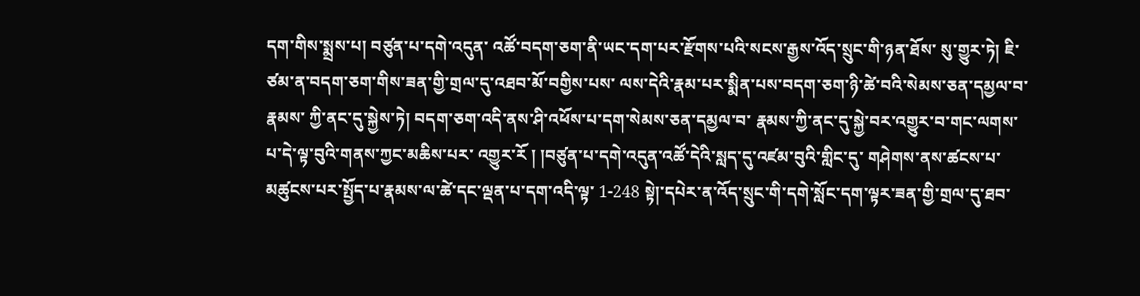དག་གིས་སྨྲས་པ། བཙུན་པ་དགེ་འདུན་ འཚོ་བདག་ཅག་ནི་ཡང་དག་པར་རྫོགས་པའི་སངས་རྒྱས་འོད་སྲུང་གི་ཉན་ཐོས་ སུ་གྱུར་ཏེ། ཇི་ཙམ་ན་བདག་ཅག་གིས་ཟན་གྱི་གྲལ་དུ་འཐབ་མོ་བགྱིས་པས་ ལས་དེའི་རྣམ་པར་སྨིན་པས་བདག་ཅག་ཉི་ཚེ་བའི་སེམས་ཅན་དམྱལ་བ་རྣམས་ ཀྱི་ནང་དུ་སྐྱེས་ཏེ། བདག་ཅག་འདི་ནས་ཤི་འཕོས་པ་དག་སེམས་ཅན་དམྱལ་བ་ རྣམས་ཀྱི་ནང་དུ་སྐྱེ་བར་འགྱུར་བ་གང་ལགས་པ་དེ་ལྟ་བུའི་གནས་ཀྱང་མཆིས་པར་ འགྱུར་རོ ། །བཙུན་པ་དགེ་འདུན་འཚོ་དེའི་སླད་དུ་འཛམ་བུའི་གླིང་དུ་ གཤེགས་ནས་ཚངས་པ་མཚུངས་པར་སྤྱོད་པ་རྣམས་ལ་ཚེ་དང་ལྡན་པ་དག་འདི་ལྟ་ 1-248 སྟེ།་དཔེར་ན་འོད་སྲུང་གི་དགེ་སློང་དག་ལྟར་ཟན་གྱི་གྲལ་དུ་ཐབ་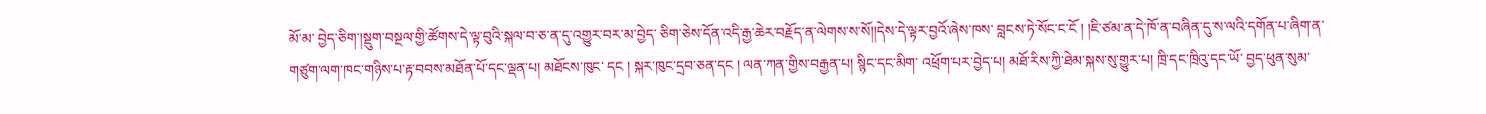མོ་མ་ བྱེད་ཅིག་།སྡུག་བསྔལ་གྱི་ཚོགས་དེ་ལྟ་བུའི་སྐལ་བ་ཅ་ན་དུ་འགྱུར་བར་མ་བྱེད་ ཅིག་ཅེས་དོན་འདི་རྒྱ་ཆེར་བརྗོད་ན་ལེགས་ས་སོ།།དེས་དེ་ལྟར་བྱའོ་ཞེས་ཁས་ བླངས་ཏེ་སོང་ང་ངོ ། །ཇི་ཙམ་ན་དེ་ཁོ་ན་བཞིན་དུ་ས་ལའི་དགོན་པ་ཞིག་ན་ གཙུག་ལག་ཁང་གཉིས་པ་རྟ་བབས་མཐོན་པོ་དང་ལྡན་པ། མཐོངས་ཁུང་ དང ། སྐར་ཁུང་དྲབ་ཅན་དང ། ལན་ཀན་གྱིས་བརྒྱན་པ། སྙིང་དང་མིག་ འཕྲོག་པར་བྱེད་པ། མཐོ་རིས་ཀྱི་ཐེམ་སྐས་སུ་གྱུར་པ། ཁྲི་དང་ཁྲིའུ་དང་ཡོ་ བྱད་ཕུན་སུམ་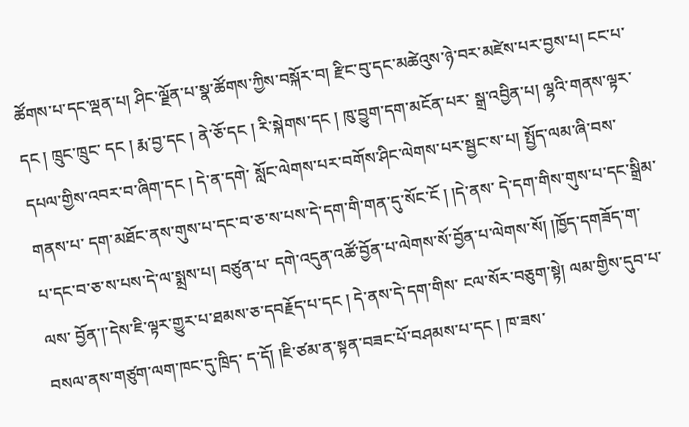ཚོགས་པ་དང་ལྡན་པ། ཤིང་ལྗོན་པ་སྣ་ཚོགས་ཀྱིས་བསྐོར་བ། རྫིང་བུ་དང་མཚེའུས་ཉེ་བར་མཛེས་པར་བྱས་པ། ངང་པ་དང ། ཁྲུང་ཁྲུང་ དང ། རྨ་བྱ་དང ། ནེ་ཅོ་དང ། རི་སྐེགས་དང ། ཁུ་བྱུག་དག་མངོན་པར་ སྒྲ་འབྱིན་པ། ལྷའི་གནས་ལྟར་དཔལ་གྱིས་འབར་བ་ཞིག་དང ། དེ་ན་དགེ་ སློང་ལེགས་པར་བགོས་ཤིང་ལེགས་པར་སྦྱང་ས་པ། སྤྱོད་ལམ་ཞི་བས་གནས་པ་ དག་མཐོང་ནས་གུས་པ་དང་བ་ཅ་ས་པས་དེ་དག་གི་གན་དུ་སོང་ངོ ། །དེ་ནས་ དེ་དག་གིས་གུས་པ་དང་སྒྲིམ་པ་དང་བ་ཅ་ས་པས་དེ་ལ་སྨྲས་པ། བཙུན་པ་ དགེ་འདུན་འཚོ་བྱོན་པ་ལེགས་སོ་བྱོན་པ་ལེགས་སོ། །ཁྱོད་དགཟོད་ག་ལས་ བྱོན་།་དེས་ཇི་ལྟར་གྱུར་པ་ཐམས་ཅ་དབརྗོད་པ་དང ། དེ་ནས་དེ་དག་གིས་ ངལ་སོར་བཅུག་སྟེ། ལམ་གྱིས་དུབ་པ་བསལ་ནས་གཙུག་ལག་ཁང་དུ་ཁྲིད་ ད་དོ། །ཇི་ཙམ་ན་སྟན་བཟང་པོ་བཤམས་པ་དང ། ཁ་ཟས་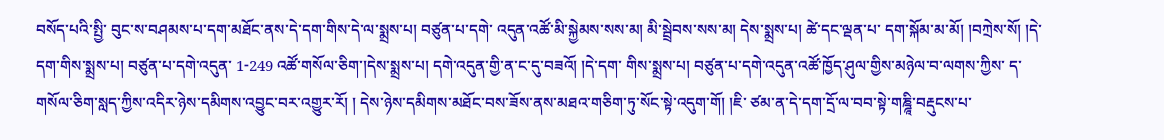བསོད་པའི་སྤྱི་ བུང་ས་བཤམས་པ་དག་མཐོང་ནས་དེ་དག་གིས་དེ་ལ་སྨྲས་པ། བཙུན་པ་དགེ་ འདུན་འཚོ་མི་སྐྱེམས་སས་མ། མི་སྦྲེབས་སས་མ། དེས་སྨྲས་པ། ཚེ་དང་ལྡན་པ་ དག་སྐོམ་མ་མོ། །བཀྲེས་སོ། །དེ་དག་གིས་སྨྲས་པ། བཙུན་པ་དགེ་འདུན་ 1-249 འཚོ་གསོལ་ཅིག་།དེས་སྨྲས་པ། དགེ་འདུན་གྱི་ན་ང་དུ་བཟའོ། །དེ་དག་ གིས་སྨྲས་པ། བཙུན་པ་དགེ་འདུན་འཚོ་ཁྱོད་ཤུལ་གྱིས་མཉེལ་བ་ལགས་ཀྱིས་ ད་གསོལ་ཅིག་སླད་ཀྱིས་འདིར་ཉེས་དམིགས་འབྱུང་བར་འགྱུར་རོ། ། དེས་ཉེས་དམིགས་མཐོང་བས་ཟོས་ནས་མཐའ་གཅིག་ཏུ་སོང་སྟེ་འདུག་གོ། །ཇི་ ཙམ་ན་དེ་དག་དྲོ་ལ་བབ་སྟེ་གཎྜཱི་བརྡུངས་པ་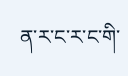ན་ར་ང་ར་ང་གི་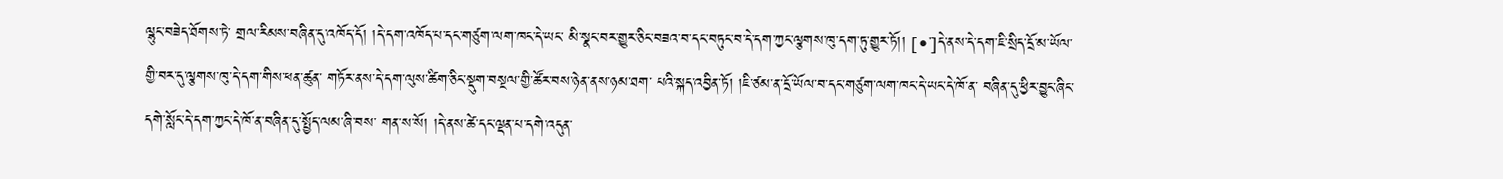ལྷུང་བཟེད་ཐོགས་ཏེ་ གྲལ་རིམས་བཞིན་དུ་འཁོད་དོ། །དེ་དག་འཁོད་པ་དང་གཙུག་ལག་ཁང་དེ་ཡང་ མི་སྣང་བར་གྱུར་ཅིང་བཟའ་བ་དང་བཏུང་བ་དེ་དག་ཀྱང་ལྕགས་ཁུ་དག་ཏུ་གྱུར་ཏོ།། [•་]དེ་ནས་དེ་དག་ཇི་སྲིད་དྲོ་མ་ཡོལ་གྱི་བར་དུ་ལྕགས་ཁུ་དེ་དག་གིས་ཕན་ཚུན་ གཏོར་ནས་དེ་དག་ལུས་ཚིག་ཅིང་སྡུག་བསྔལ་གྱི་ཚོར་བས་ཉེན་ནས་ཉམ་ཐག་ པའི་སྐད་འབྱིན་ཏོ། །ཇི་ཙམ་ན་དྲོ་ཡོལ་བ་དང་གཙུག་ལག་ཁང་དེ་ཡང་དེ་ཁོ་ན་ བཞིན་དུ་ཕྱིར་བྱུང་ཞིང་དགེ་སློང་དེ་དག་ཀྱང་དེ་ཁོ་ན་བཞིན་དུ་སྤྱོད་ལམ་ཞི་བས་ གན་ས་སོ། །དེ་ནས་ཚེ་དང་ལྡན་པ་དགེ་འདུན་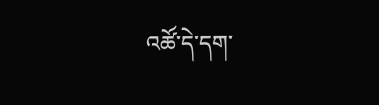འཚོ་དེ་དག་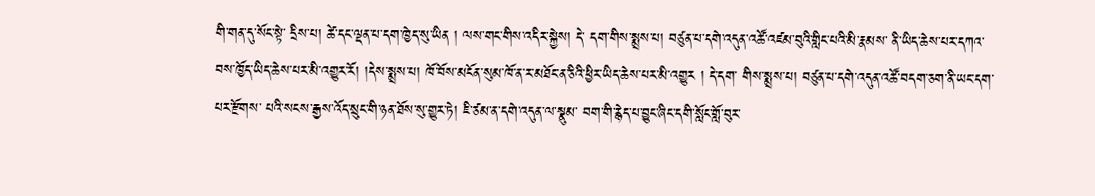གི་གན་དུ་སོང་སྟེ་ དྲིས་པ། ཚེ་དང་ལྡན་པ་དག་ཁྱེད་སུ་ཡིན ། ལས་གང་གིས་འདིར་སྐྱེས། དེ་ དག་གིས་སྨྲས་པ། བཙུན་པ་དགེ་འདུན་འཚོ་འཛམ་བུའི་གླིང་པའི་མི་རྣམས་ ནི་ཡིད་ཆེས་པར་དཀའ་བས་ཁྱོད་ཡིད་ཆེས་པར་མི་འགྱུར་རོ། །དེས་སྨྲས་པ། ཁོ་བོས་མངོན་སུམ་ཁོ་ན་ར་མཐོང་ན་ཅིའི་ཕྱིར་ཡིད་ཆེས་པར་མི་འགྱུར ། དེ་དག་ གིས་སྨྲས་པ། བཙུན་པ་དགེ་འདུན་འཚོ་བདག་ཅག་ནི་ཡང་དག་པར་རྫོགས་ པའི་སངས་རྒྱས་འོད་སྲུང་གི་ཉན་ཐོས་སུ་གྱུར་ཏེ། ཇི་ཙམ་ན་དགེ་འདུན་ལ་སྣུམ་ བག་གི་རྙེད་པ་བྱུང་ཞིང་དགི་སློང་གློ་བུར་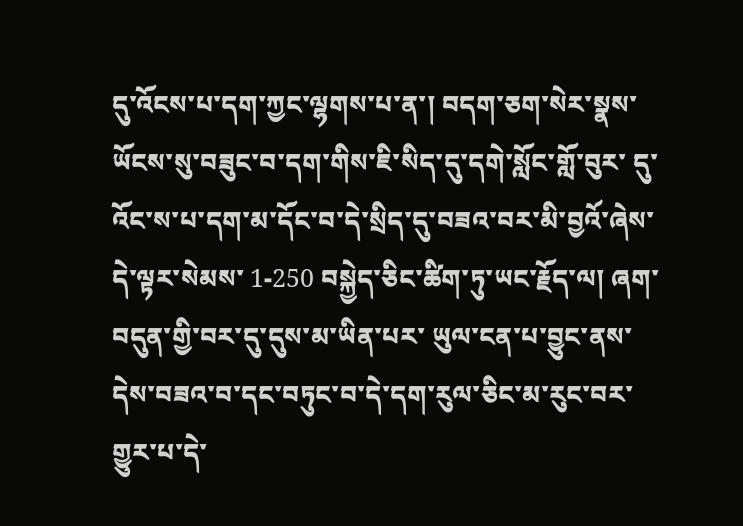དུ་འོངས་པ་དག་ཀྱང་ལྷགས་པ་ན་། བདག་ཅག་སེར་སྣས་ཡོངས་སུ་བཟུང་བ་དག་གིས་ཇི་སིད་དུ་དགེ་སློང་གློ་བུར་ དུ་འོང་ས་པ་དག་མ་དོང་བ་དེ་སྲིད་དུ་བཟའ་བར་མི་བྱའོ་ཞེས་དེ་ལྟར་སེམས་ 1-250 བསྐྱེད་ཅིང་ཚིག་ཏུ་ཡང་རྗོད་ལ། ཞག་བདུན་གྱི་བར་དུ་དུས་མ་ཡིན་པར་ ཡུལ་ངན་པ་བྱུང་ནས་དེས་བཟའ་བ་དང་བཏུང་བ་དེ་དག་རུལ་ཅིང་མ་རུང་བར་ གྱུར་པ་དེ་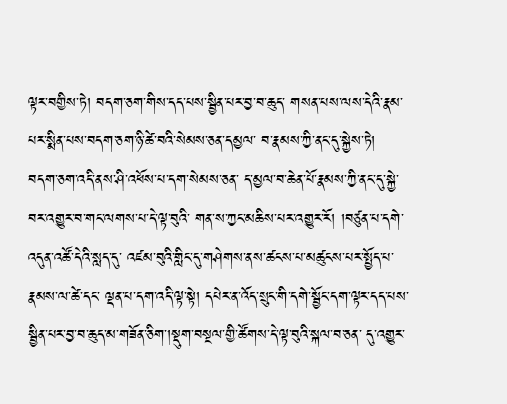ལྟར་བགྱིས་ཏེ། བདག་ཅག་གིས་དད་པས་སྦྱིན་པར་བྱ་བ་ཆུད་ གསན་པས་ལས་དེའི་རྣམ་པར་སྨིན་པས་བདག་ཅག་ཉི་ཚེ་བའི་སེམས་ཅན་དམྱལ་ བ་རྣམས་ཀྱི་ནང་དུ་སྐྱེས་ཏེ། བདག་ཅག་འདི་ནས་ཤི་འཕོས་པ་དག་སེམས་ཅན་ ད་མྱལ་བ་ཆེན་པོ་རྣམས་ཀྱི་ནང་དུ་སྐྱེ་བར་འགྱུར་བ་གང་ལགས་པ་དེ་ལྟ་བུའི་ གན་ས་ཀྱང་མཆིས་པར་འགྱུར་རོ། །བཙུན་པ་དགེ་འདུན་འཚོ་དེའི་སླད་དུ་ འཛམ་བུའི་གླིང་དུ་གཤེགས་ནས་ཚངས་པ་མཚུངས་པར་སྤྱོད་པ་རྣམས་ལ་ཚེ་དང་ ལྡན་པ་དག་འདི་ལྟ་སྟེ། དཔེར་ན་འོད་སྲུང་གི་དགེ་སྦྱོང་དག་ལྟར་དད་པས་ སྦྱིན་པར་བྱ་བ་ཆུད་མ་གཟོན་ཅིག་།སྡུག་བསྔལ་གྱི་ཚོགས་དེ་ལྟ་བུའི་སྐལ་བ་ཅན་ དུ་འགྱུར་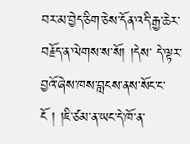བར་མ་བྱེད་ཅིག་ཅེས་དོན་འདི་རྒྱ་ཆེར་བརྗོད་ན་ལེགས་ས་སོ། །དེས་ དེ་ལྟར་བྱའོ་ཞེས་ཁས་བླངས་ནས་སོང་ང་ངོ ། །ཇི་ཙམ་ན་ཡང་དེ་ཁོ་ན་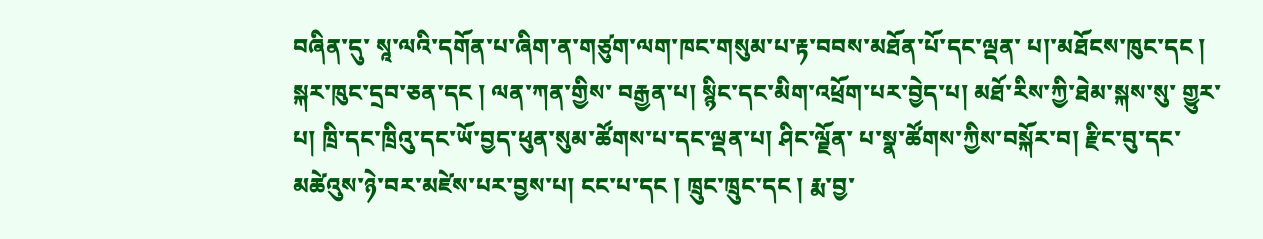བཞིན་དུ་ སཱ་ལའི་དགོན་པ་ཞིག་ན་གཙུག་ལག་ཁང་གསུམ་པ་རྟ་བབས་མཐོན་པོ་དང་ལྡན་ པ།་མཐོངས་ཁུང་དང ། སྐར་ཁུང་དྲབ་ཅན་དང ། ལན་ཀན་གྱིས་ བརྒྱན་པ། སྙིང་དང་མིག་འཕྲོག་པར་བྱེད་པ། མཐོ་རིས་ཀྱི་ཐེམ་སྐས་སུ་ གྱུར་པ། ཁྲི་དང་ཁྲིའུ་དང་ཡོ་བྱད་ཕུན་སུམ་ཚོགས་པ་དང་ལྡན་པ། ཤིང་ལྗོན་ པ་སྣ་ཚོགས་ཀྱིས་བསྐོར་བ། རྫིང་བུ་དང་མཚེའུས་ཉེ་བར་མཛེས་པར་བྱས་པ། ངང་པ་དང ། ཁྲུང་ཁྲུང་དང ། རྨ་བྱ་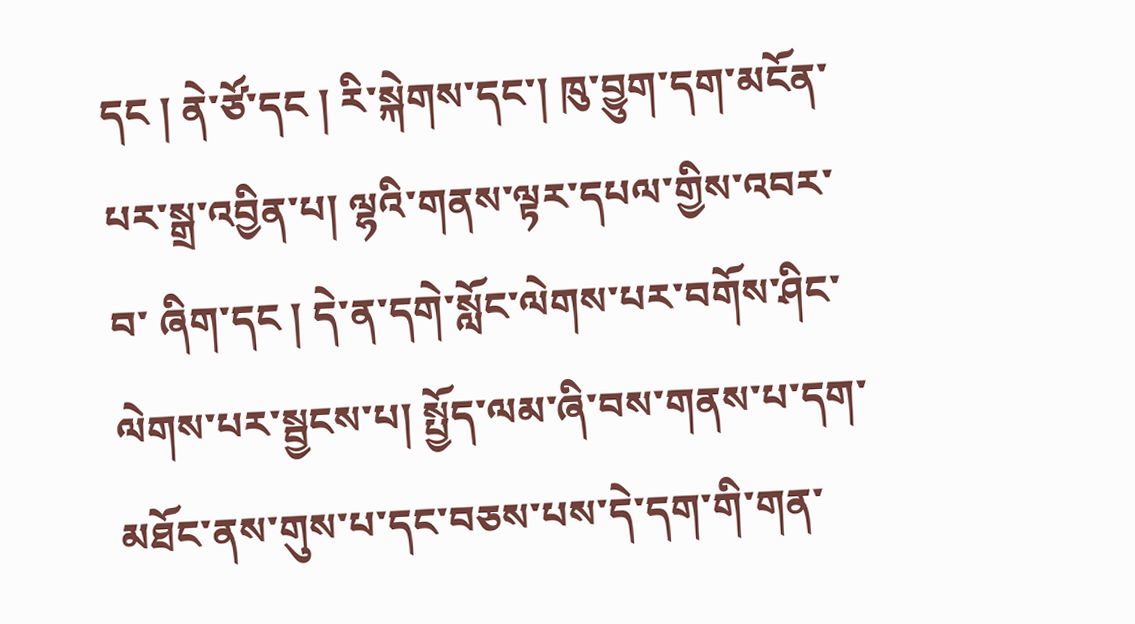དང ། ནེ་ཙོ་དང ། རི་སྐེགས་དང་། ཁུ་བྱུག་དག་མངོན་པར་སྒྲ་འབྱིན་པ། ལྷའི་གནས་ལྟར་དཔལ་གྱིས་འབར་བ་ ཞིག་དང ། དེ་ན་དགེ་སློང་ལེགས་པར་བགོས་ཤིང་ལེགས་པར་སྦྱངས་པ། སྤྱོད་ལམ་ཞི་བས་གནས་པ་དག་མཐོང་ནས་གུས་པ་དང་བཅས་པས་དེ་དག་གི་གན་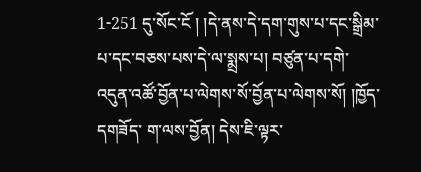1-251 དུ་སོང་ངོ ། །དེ་ནས་དེ་དག་གུས་པ་དང་སྒྲིམ་པ་དང་བཅས་པས་དེ་ལ་སྨྲས་པ། བཙུན་པ་དགེ་འདུན་འཚོ་བྱོན་པ་ལེགས་སོ་བྱོན་པ་ལེགས་སོ། །ཁྱོད་དགཟོད་ ག་ལས་བྱོན། དེས་ཇི་ལྟར་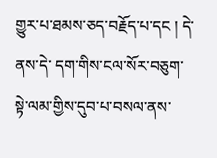གྱུར་པ་ཐམས་ཅད་བརྗོད་པ་དང ། དེ་ནས་དེ་ དག་གིས་ངལ་སོར་བཅུག་སྟེ་ལམ་གྱིས་དུབ་པ་བསལ་ནས་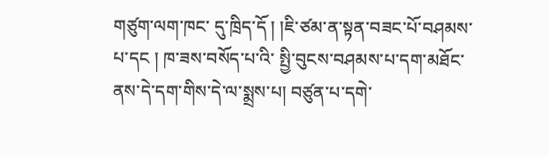གཙུག་ལག་ཁང་ དུ་ཁྲིད་དོ ། །ཇི་ཙམ་ན་སྟན་བཟང་པོ་བཤམས་པ་དང ། ཁ་ཟས་བསོད་པ་འི་ སྤྱི་བུངས་བཤམས་པ་དག་མཐོང་ནས་དེ་དག་གིས་དེ་ལ་སྨྲས་པ། བཙུན་པ་དགེ་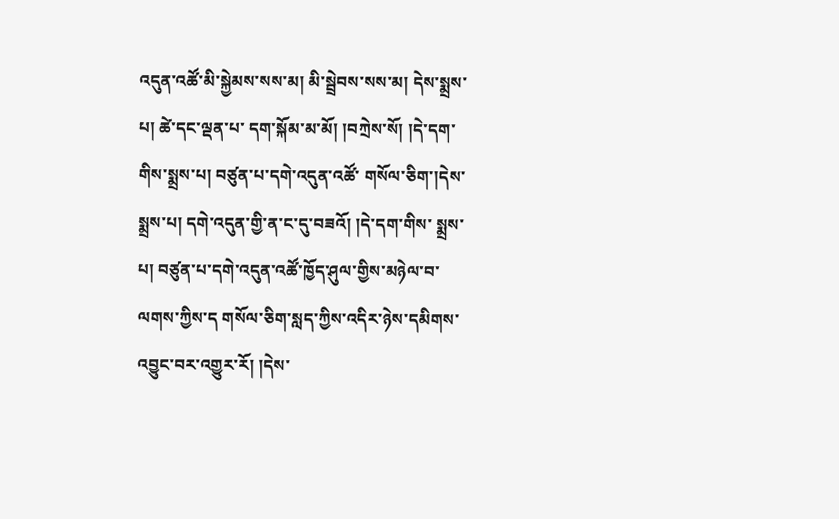འདུན་འཚོ་མི་སྐྱེམས་སས་མ། མི་སྦྲེབས་སས་མ། དེས་སྨྲས་པ། ཚེ་དང་ལྡན་པ་ དག་སྐོམ་མ་མོ། །བཀྲེས་སོ། །དེ་དག་གིས་སྨྲས་པ། བཙུན་པ་དགེ་འདུན་འཚོ་ གསོལ་ཅིག་།དེས་སྨྲས་པ། དགེ་འདུན་གྱི་ན་ང་དུ་བཟའོ། །དེ་དག་གིས་ སྨྲས་པ། བཙུན་པ་དགེ་འདུན་འཚོ་ཁྱོད་ཤུལ་གྱིས་མཉེལ་བ་ལགས་ཀྱིས་ད གསོལ་ཅིག་སླད་ཀྱིས་འདིར་ཉེས་དམིགས་འབྱུང་བར་འགྱུར་རོ། །དེས་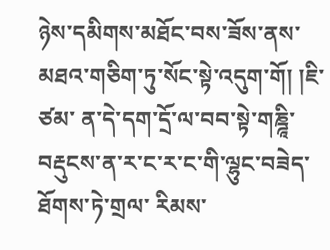ཉེས་དམིགས་མཐོང་བས་ཟོས་ནས་མཐའ་གཅིག་ཏུ་སོང་སྟེ་འདུག་གོ། །ཇི་ཙམ་ ན་དེ་དག་དྲོ་ལ་བབ་སྟེ་གཎྜཱི་བརྡུངས་ན་ར་ང་ར་ང་གི་ལྷུང་བཟེད་ཐོགས་ཏེ་གྲལ་ རིམས་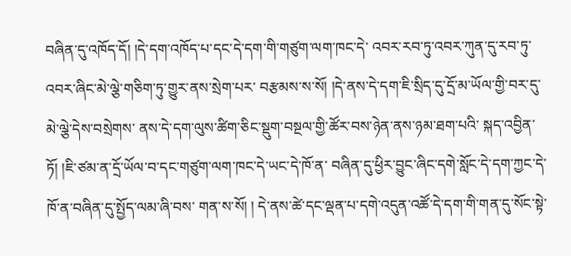བཞིན་དུ་འཁོད་དོ། །དེ་དག་འཁོད་པ་དང་དེ་དག་གི་གཙུག་ལག་ཁང་དེ་ འབར་རབ་ཏུ་འབར་ཀུན་དུ་རབ་ཏུ་འབར་ཞིང་མེ་ལྕེ་གཅིག་ཏུ་གྱུར་ནས་སྲེག་པར་ བརྩམས་ས་སོ། །དེ་ནས་དེ་དག་ཇི་སྲིད་དུ་དྲོ་མ་ཡོལ་གྱི་བར་དུ་མེ་ལྕེ་དེས་བསྲེགས་ ནས་དེ་དག་ལུས་ཚིག་ཅིང་སྡུག་བསྔལ་གྱི་ཚོར་བས་ཉེན་ནས་ཉམ་ཐག་པའི་ སྐད་འབྱིན་ཏོ། །ཇི་ཙམ་ན་དྲོ་ཡོལ་བ་དང་གཙུག་ལག་ཁང་དེ་ཡང་དེ་ཁོ་ན་ བཞིན་དུ་ཕྱིར་བྱུང་ཞིང་དགེ་སློང་དེ་དག་ཀྱང་དེ་ཁོ་ན་བཞིན་དུ་སྤྱོད་ལམ་ཞི་བས་ གན་ས་སོ། ། དེ་ནས་ཚེ་དང་ལྡན་པ་དགེ་འདུན་འཚོ་དེ་དག་གི་གན་དུ་སོང་སྟེ་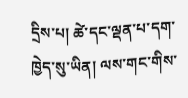དྲིས་པ། ཚེ་དང་ལྡན་པ་དག་ཁྱེད་སུ་ཡིན། ལས་གང་གིས་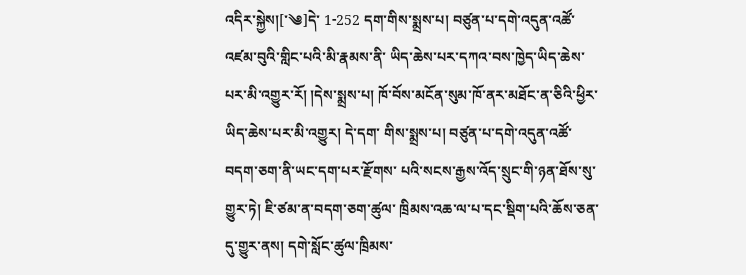འདིར་སྐྱེས།[་༄]དེ་ 1-252 དག་གིས་སྨྲས་པ། བཙུན་པ་དགེ་འདུན་འཚོ་འཛམ་བུའི་གླིང་པའི་མི་རྣམས་ནི་ ཡིད་ཆེས་པར་དཀའ་བས་ཁྱེད་ཡིད་ཆེས་པར་མི་འགྱུར་རོ། །དེས་སྨྲས་པ། ཁོ་བོས་མངོན་སུམ་ཁོ་ནར་མཐོང་ན་ཅིའི་ཕྱིར་ཡིད་ཆེས་པར་མི་འགྱུར། དེ་དག་ གིས་སྨྲས་པ། བཙུན་པ་དགེ་འདུན་འཚོ་བདག་ཅག་ནི་ཡང་དག་པར་རྫོགས་ པའི་སངས་རྒྱས་འོད་སྲུང་གི་ཉན་ཐོས་སུ་གྱུར་ཏེ། ཇི་ཙམ་ན་བདག་ཅག་ཚུལ་ ཁྲིམས་འཆ་ལ་པ་དང་སྡིག་པའི་ཆོས་ཅན་དུ་གྱུར་ནས། དགེ་སློང་ཚུལ་ཁྲིམས་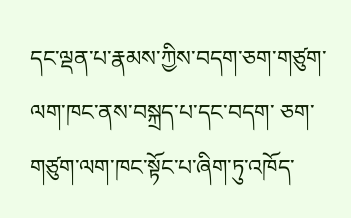དང་ལྡན་པ་རྣམས་ཀྱིས་བདག་ཅག་གཙུག་ལག་ཁང་ནས་བསྐྲད་པ་དང་བདག་ ཅག་གཙུག་ལག་ཁང་སྟོང་པ་ཞིག་ཏུ་འཁོད་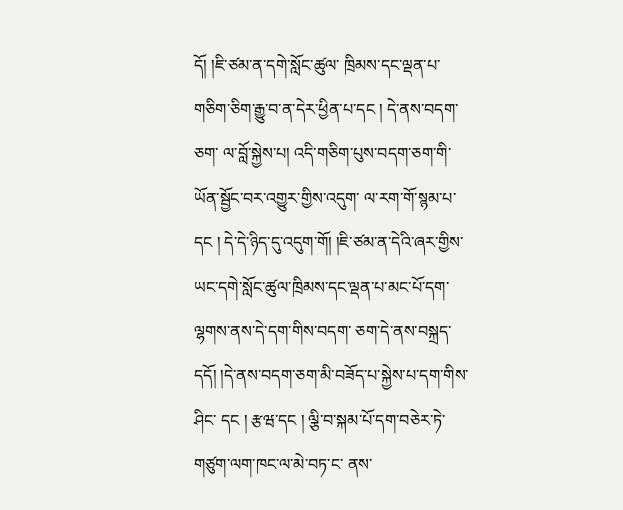དོ། །ཇི་ཙམ་ན་དགེ་སློང་ཚུལ་ ཁྲིམས་དང་ལྡན་པ་གཅིག་ཅིག་རྒྱུ་བ་ན་དེར་ཕྱིན་པ་དང ། དེ་ནས་བདག་ཅག་ ལ་བློ་སྐྱེས་པ། འདི་གཅིག་པུས་བདག་ཅག་གི་ཡོན་སྦྱོང་བར་འགྱུར་གྱིས་འདུག་ ལ་རག་གོ་སྙམ་པ་དང ། དེ་དེ་ཉིད་དུ་འདུག་གོ། །ཇི་ཙམ་ན་དེའི་ཞར་གྱིས་ ཡང་དགེ་སློང་ཚུལ་ཁྲིམས་དང་ལྡན་པ་མང་པོ་དག་ལྷགས་ནས་དེ་དག་གིས་བདག་ ཅག་དེ་ནས་བསྐྲད་དདོ། །དེ་ནས་བདག་ཅག་མི་བཟོད་པ་སྐྱེས་པ་དག་གིས་ཤིང་ དང ། རྩཝ་དང ། ལྕི་བ་སྐམ་པོ་དག་བཅེར་ཏེ་གཙུག་ལག་ཁང་ལ་མེ་བཏ་ང་ ནས་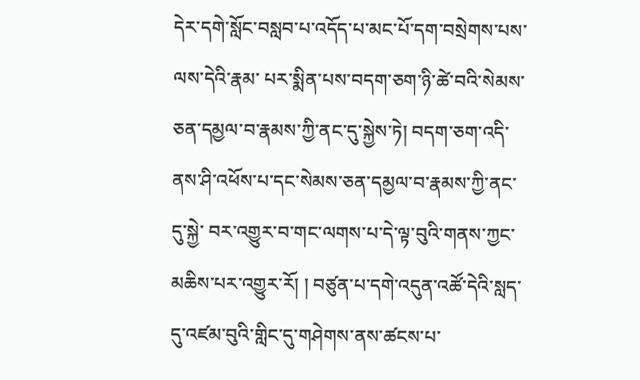དེར་དགེ་སློང་བསླབ་པ་འདོད་པ་མང་པོ་དག་བསྲེགས་པས་ལས་དེའི་རྣམ་ པར་སྨིན་པས་བདག་ཅག་ཉི་ཚེ་བའི་སེམས་ཅན་དམྱལ་བ་རྣམས་ཀྱི་ནང་དུ་སྐྱེས་ཏེ། བདག་ཅག་འདི་ནས་ཤི་འཕོས་པ་དང་སེམས་ཅན་དམྱལ་བ་རྣམས་ཀྱི་ནང་དུ་སྐྱེ་ བར་འགྱུར་བ་གང་ལགས་པ་དེ་ལྟ་བུའི་གནས་ཀྱང་མཆིས་པར་འགྱུར་རོ། ། བཙུན་པ་དགེ་འདུན་འཚོ་དེའི་སླད་དུ་འཛམ་བུའི་གླིང་དུ་གཤེགས་ནས་ཚངས་པ་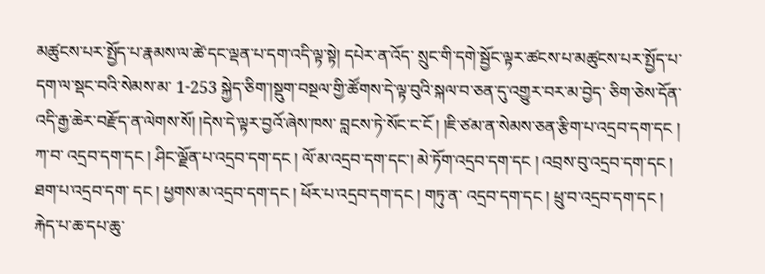མཚུངས་པར་སྤྱོད་པ་རྣམས་ལ་ཚེ་དང་ལྡན་པ་དག་འདི་ལྟ་སྟེ། དཔེར་ན་འོད་ སྲུང་གི་དགེ་སྦྱོང་ལྟར་ཚངས་པ་མཚུངས་པར་སྤྱོད་པ་དག་ལ་སྡང་བའི་སེམས་མ་ 1-253 སྐྱེད་ཅིག་།སྡུག་བསྔལ་གྱི་ཚོགས་དེ་ལྟ་བུའི་སྐལ་བ་ཅན་དུ་འགྱུར་བར་མ་བྱེད་ ཅིག་ཅེས་དོན་འདི་རྒྱ་ཆེར་བརྫོད་ན་ལེགས་སོ། །དེས་དེ་ལྟར་བྱའོ་ཞེས་ཁས་ བླངས་ཏེ་སོང་ང་ངོ ། །ཇི་ཙམ་ན་སེམས་ཅན་རྩིག་པ་འདྲབ་དག་དང ། ཀ་བ་ འདྲབ་དག་དང ། ཤིང་ལྗོན་པ་འདྲབ་དག་དང ། ལོ་མ་འདྲབ་དག་དང་། མེ་ཏོག་འདྲབ་དག་དང ། འབྲས་བུ་འདྲབ་དག་དང ། ཐག་པ་འདྲབ་དག་ དང ། ཕྱགས་མ་འདྲབ་དག་དང ། ཕོར་པ་འདྲབ་དག་དང ། གཏུ་ན་ འདྲབ་དག་དང ། ཕྲུ་བ་འདྲབ་དག་དང ། རྐེད་པ་ཆ་དཔ་ཆུ་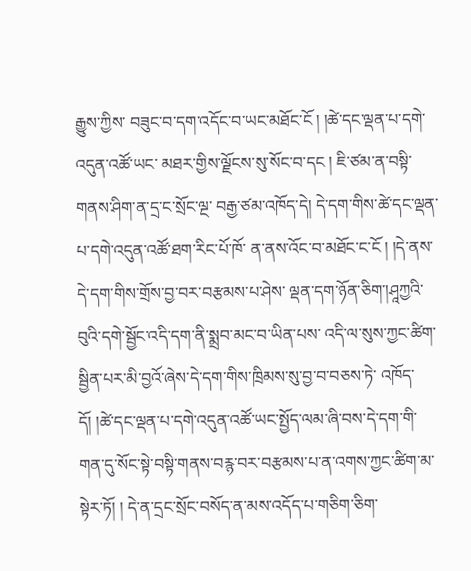རྒྱུས་ཀྱིས་ བཟུང་བ་དག་འདོང་བ་ཡང་མཐོང་ངོ ། །ཚེ་དང་ལྡན་པ་དགེ་འདུན་འཚོ་ཡང་ མཐར་གྱིས་ལྗོངས་སུ་སོང་བ་དང ། ཇི་ཙམ་ན་བསྟི་གནས་ཤིག་ན་དྲ་ང་སྲོང་ལྔ་ བརྒྱ་ཙམ་འཁོད་དེ། དེ་དག་གིས་ཚེ་དང་ལྡན་པ་དགེ་འདུན་འཚོ་ཐག་རིང་པོ་ཁོ་ ན་ནས་འོང་བ་མཐོང་ང་ངོ ། །དེ་ནས་དེ་དག་གིས་གྲོས་བྱ་བར་བརྩམས་པ་ཤེས་ ལྡན་དག་ཉོན་ཅིག་།ཤཱཀྱའི་བུའི་དགེ་སྦྱོང་འདི་དག་ནི་སྨྲབ་མང་བ་ཡིན་པས་ འདི་ལ་སུས་ཀྱང་ཚིག་སྦྱིན་པར་མི་བྱའོ་ཞེས་དེ་དག་གིས་ཁྲིམས་སུ་བྱ་བ་བཅས་ཏེ་ འཁོད་དོ། །ཚེ་དང་ལྡན་པ་དགེ་འདུན་འཚོ་ཡང་སྤྱོད་ལམ་ཞི་བས་དེ་དག་གི་ གན་དུ་སོང་སྟེ་བསྟི་གནས་བརྙ་བར་བརྩམས་པ་ན་འགས་ཀྱང་ཚིག་མ་སྟེར་ཏོ། ། དེ་ན་དྲང་སྲོང་བསོད་ན་མས་འདོད་པ་གཅིག་ཅིག་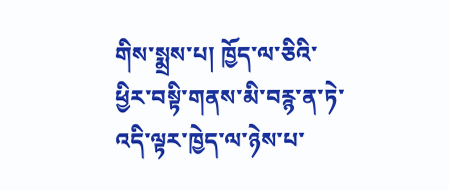གིས་སྨྲས་པ། ཁྱོད་ལ་ཅིའི་ ཕྱིར་བསྟི་གནས་མི་བརྙ་ན་ཏེ་འདི་ལྟར་ཁྱེད་ལ་ཉེས་པ་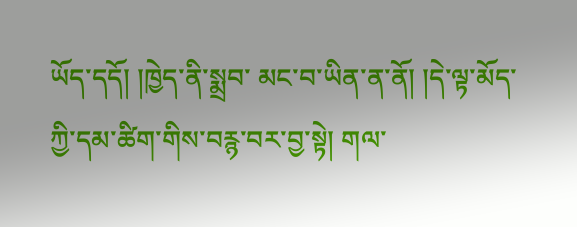ཡོད་དདོ། །ཁྱེད་ནི་སྨྲབ་ མང་བ་ཡིན་ན་ནོ། །དེ་ལྟ་མོད་ཀྱི་དམ་ཚིག་གིས་བརྙ་བར་བྱ་སྟེ། གལ་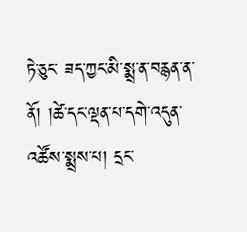ཏེ་ཅུང་ ཟད་ཀྱང་མི་སྨྲ་ན་བརྙན་ན་ནོ། །ཚེ་དང་ལྡན་པ་དགེ་འདུན་འཚོས་སྨྲས་པ། དྲང་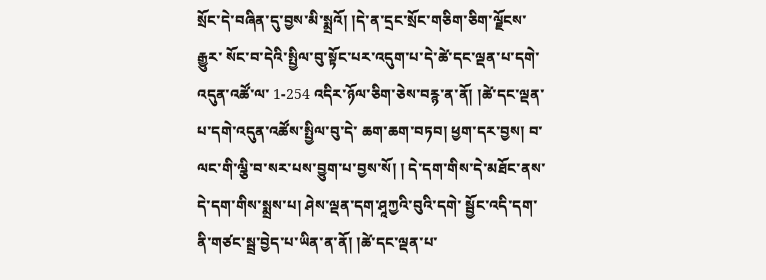སྲོང་དེ་བཞིན་དུ་བྱས་མི་སྨྲའོ། །དེ་ན་དྲང་སྲོང་གཅིག་ཅིག་ལྗོངས་རྒྱུར་ སོང་བ་དེའི་སྤྱིལ་བུ་སྟོང་པར་འདུག་པ་དེ་ཚེ་དང་ལྡན་པ་དགེ་འདུན་འཚོ་ལ་ 1-254 འདིར་ཉོལ་ཅིག་ཅེས་བརྙ་ན་ནོ། །ཚེ་དང་ལྡན་པ་དགེ་འདུན་འཚོས་སྤྱིལ་བུ་དེ་ ཆག་ཆག་བཏབ། ཕྱག་དར་བྱས། བ་ལང་གི་ལྕི་བ་སར་པས་བྱུག་པ་བྱས་སོ། ། དེ་དག་གིས་དེ་མཐོང་ནས་དེ་དག་གིས་སྨྲས་པ། ཤེས་ལྡན་དག་ཤཱཀྱའི་བུའི་དགེ་ སྦྱོང་འདི་དག་ནི་གཙང་སྦྲ་བྱེད་པ་ཡིན་ན་ནོ། །ཚེ་དང་ལྡན་པ་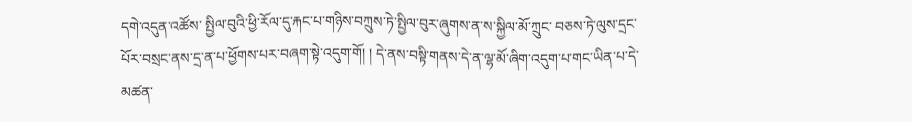དགེ་འདུན་འཚོས་ སྤྱིལ་བུའི་ཕྱི་རོལ་དུ་རྐང་པ་གཉིས་བཀྲུས་ཏེ་སྤྱིལ་བུར་ཞུགས་ན་ས་སྐྱིལ་མོ་ཀྲུང་ བཅས་ཏེ་ལུས་དྲང་པོར་བསྲང་ནས་དྲ་ན་པ་ཕྱོགས་པར་བཞག་སྟེ་འདུག་གོ། ། དེ་ནས་བསྟི་གནས་དེ་ན་ལྷ་མོ་ཞིག་འདུག་པ་གང་ཡིན་པ་དེ་མཚན་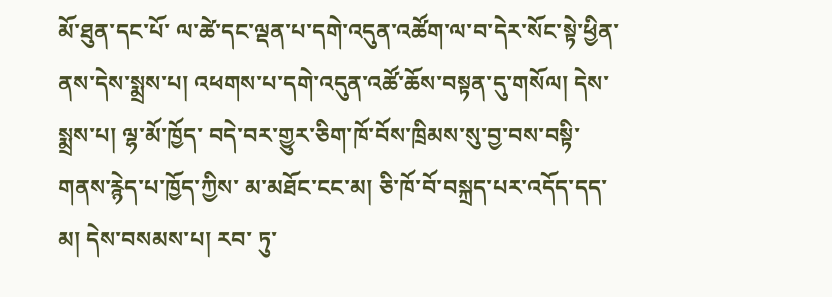མོ་ཐུན་དང་པོ་ ལ་ཚེ་དང་ལྡན་པ་དགེ་འདུན་འཚོག་ལ་བ་དེར་སོང་སྟེ་ཕྱིན་ནས་དེས་སྨྲས་པ། འཕགས་པ་དགེ་འདུན་འཚོ་ཆོས་བསྟན་དུ་གསོལ། དེས་སྨྲས་པ། ལྷ་མོ་ཁྱོད་ བདེ་བར་གྱུར་ཅིག་ཁོ་བོས་ཁྲིམས་སུ་བྱ་བས་བསྟི་གནས་རྙེད་པ་ཁྱོད་ཀྱིས་ མ་མཐོང་ངང་མ། ཅི་ཁོ་བོ་བསྐྲད་པར་འདོད་དད་མ། དེས་བསམས་པ། རབ་ ཏུ་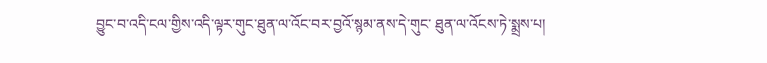བྱུང་བ་འདི་ངལ་གྱིས་འདི་ལྟར་གུང་ཐུན་ལ་འོང་བར་བྱའོ་སྙམ་ནས་དེ་གུང་ ཐུན་ལ་འོངས་ཏེ་སྨྲས་པ།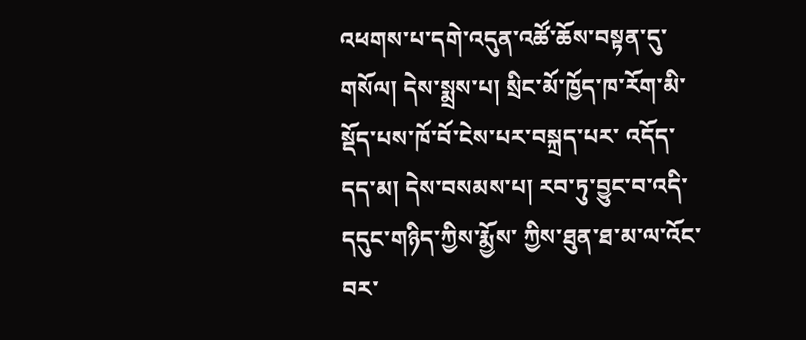འཕགས་པ་དགེ་འདུན་འཚོ་ཆོས་བསྟན་དུ་གསོལ། དེས་སྨྲས་པ། སྲིང་མོ་ཁྱོད་ཁ་རོག་མི་སྡོད་པས་ཁོ་བོ་ངེས་པར་བསྐྲད་པར་ འདོད་དད་མ། དེས་བསམས་པ། རབ་ཏུ་བྱུང་བ་འདི་དདུང་གཉིད་ཀྱིས་རྨྱོས་ ཀྱིས་ཐུན་ཐ་མ་ལ་འོང་བར་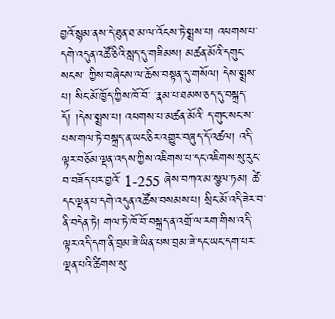བྱའོ་སྙམ་ནས་དེ་ཐུན་ཐ་མ་ལ་འོངས་ཏེ་སྨྲས་པ། འཕགས་པ་དགེ་འདུན་འཚོ་ཅིའི་སླད་དུ་གཟིམས། མཚན་མོའི་དགུང་སངས་ ཀྱིས་བཞེངས་ལ་ཆོས་བསྟན་དུ་གསོལ། དེས་སྨྲས་པ། སིང་མོ་ཁྱོད་ཀྱིས་ཁོ་བོ་ ་རྣམ་པ་ཐམས་ཅད་དུ་བསྐྲད་དོ། །དེས་སྨྲས་པ། འཕགས་པ་མཚན་མོའི་ ད་གུང་སང་ས་པས་གལ་ཏེ་བསྐྲད་ན་ཡང་ཅིར་འགྱུར་བཞུད་དོ་འཚལ། འདི་ ལྟར་བཅོམ་ལྡན་འདས་ཀྱིས་འཇིགས་པ་དང་འཇིགས་སུ་རུང་བ་བཟོད་པར་བྱའོ་ 1-255 ཞེས་བཀའ་མ་སྩལ་ཏམ། ཚེ་དང་ལྡན་པ་དགེ་འདུན་འཚོས་བསམས་པ། སྲིང་མོ་འདི་ཟེར་བ་ནི་བདེན་ཏེ། གལ་ཏེ་ཁོ་བོ་བསྐྲད་ན་འགྲོ་ལ་རག་གིས་འདི་ ལྟར་འདི་དག་ནི་བྲམ་ཟེ་ཡིན་པས་བྲམ་ཟེ་དང་ཡང་དག་པར་ལྡན་པའི་ཚིགས་སུ་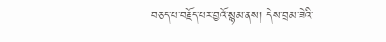བཅད་པ་བརྗོད་པར་བྱའོ་སྙམ་ནས། དེས་བྲམ་ཟེའི་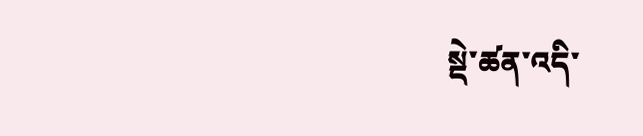སྡེ་ཚན་འདི་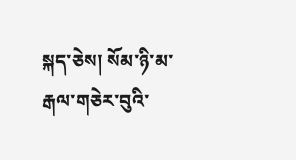སྐད་ཅེས། སོམ་ཉི་མ་རྒལ་གཅེར་བུའི་